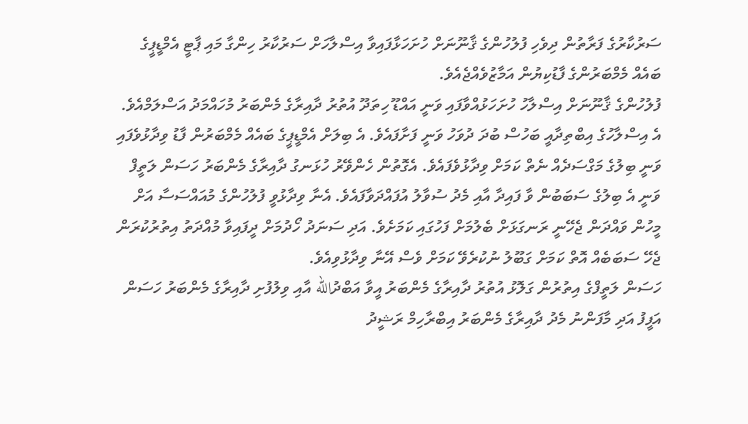ސަރުކާރުގެ ފަރާތުން ދިވެހި ފުލުހުންގެ ޤާނޫނަށް ހުށަހަޅާފައިވާ އިސްލާހަށް ސަރުކާރު ހިންގާ މައި ޕާޓީ އެމްޑީޕީގެ ބައެއް މެމްބަރުންގެ ފާޑުކިޔުން އަމާޒުވެއްޖެއެވެ.
ފުލުހުންގެ ޤާނޫނަށް އިސްލާހު ހުށަހަޅުއްވާފައި ވަނީ އައްޑޫ ހިތަދޫ އުތުރު ދާއިރާގެ މެންބަރު މުހައްމަދު އަސްލަމްއެވެ. އެ އިސްލާހުގެ އިބްތިދާއީ ބަހުސް ބުދަ ދުވަހު ވަނީ ފަށާފައެވެ. އެ ބިލަށް އެމްޑީޕީގެ ބައެއް މެމްބަރުން ފާޑު ވިދާޅުވެފައި ވަނީ ބިލުގެ މަގްސަދެއް ނެތް ކަމަށް ވިދާޅުވެފައެވެ. އެގޮތުން ހެންވޭރު ހުޅަނގު ދާއިރާގެ މެންބަރު ހަސަން ލަތީފް ވަނީ އެ ބިލުގެ ސަބަބުން ވާ ފައިދާ އާއި މެދު ސުވާލު އުފައްދަވާފައެވެ. އެނާ ވިދާޅުވީ ފުލުހުންގެ މުއައްސަސާ އަށް މީހުން ވައްދަން ޖެހޭނީ ރަނގަޅަށް ބެލުމަށް ފަހުގައި ކަމަށެވެ. އަދި ސަނަދު ހޯދުމަށް ދީފައިވާ މުއްދަތު އިތުރުކުރަން ޖެހޭ ސަބަބެއް އޮތް ކަމަށް ގަބޫލު ނުކުރެވޭ ކަމަށް ވެސް އޭނާ ވިދާޅުވިއެވެ.
ހަސަން ލަތީފްގެ އިތުރުން ގަލޮޅު އުތުރު ދާއިރާގެ މެންބަރު އީވާ އަބްދުالله އާއި ވިލުފުށި ދާއިރާގެ މެންބަރު ހަސަން އަފީފު އަދި މާފަންނު މެދު ދާއިރާގެ މެންބަރު އިބްރާހިމް ރަޝީދު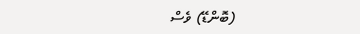(ބޮންޑޭ) ވެސް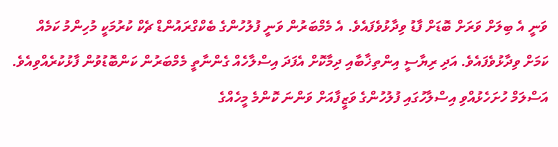ވަނީ އެ ބިލަށް ވަރަށް ބޮޑަށް ފާޑު ވިދާޅުވެފައެވެ. އެ މެމްބަރުން ވަނީ ފުލުހުންގެ ބެކްގްރައުންޑް ޗެކް ކުރުމަކީ މުހިންމު ކަމެއް ކަމަށް ވިދާޅުވެފައެވެ. އަދި ރިޔާސީ އިންތިޚާބާއި ދިމާކޮށް އެފަދަ އިސްލާހެއް ގެންނާތީ މެމްބަރުން ކަންބޮޑުވުން ފާޅުކުރެއްވިއެވެ.
އަސްލަމް ހުށަހެޅުއްވި އިސްލާހުގައި ފުލުހުންގެ ވަޒީފާއަށް ވަންނަ ކޮންމެ މީހެއްގެ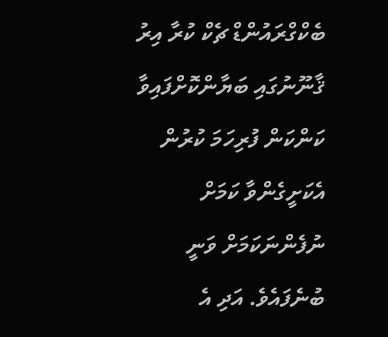ބެކްގްރައުންޑް ޗެކް ކުރާ އިރު ޤާނޫނުގައި ބަޔާންކޮށްފައިވާ ކަންކަން ފުރިހަމަ ކުރުން އެކަށީގެންވާ ކަމަށް ނުފެންނަކަމަށް ވަނީ ބުނެފައެވެ. އަދި އެ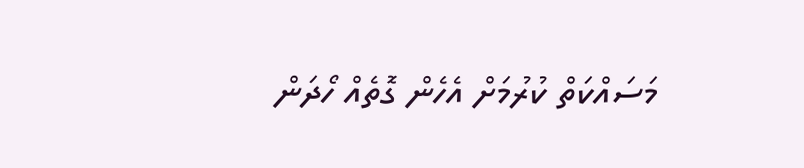މަސައްކަތް ކުރުމަށް އެހެން ގޮތެއް ހޯދަން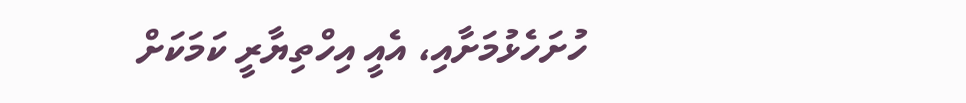ހުށަހެޅުމަށާއި، އެއީ އިހްތިޔާރީ ކަމަކަށް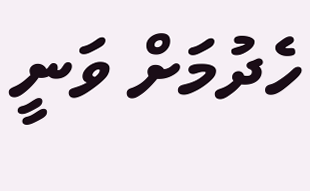ހެދުމަށް ވަނީ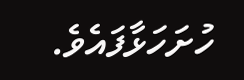ހުށަހަޅާފައެވެ.